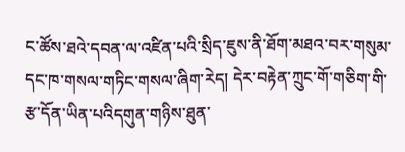ང་ཚོས་ཐའེ་དབན་ལ་འཛིན་པའི་སྲིད་ཇུས་ནི་ཐོག་མཐའ་བར་གསུམ་དང་ཁ་གསལ་གཏིང་གསལ་ཞིག་རེད། དེར་བརྟེན་ཀྲུང་གོ་གཅིག་གི་རྩ་དོན་ཡིན་པའིདགུན་གཉིས་ཐུན་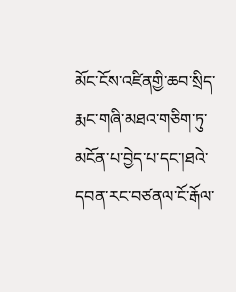མོང་ངོས་འཛིནགྱི་ཆབ་སྲིད་རྨང་གཞི་མཐའ་གཅིག་ཏུ་མངོན་པ་བྱེད་པ་དང་།ཐའེ་དབན་རང་བཙནལ་ངོ་རྒོལ་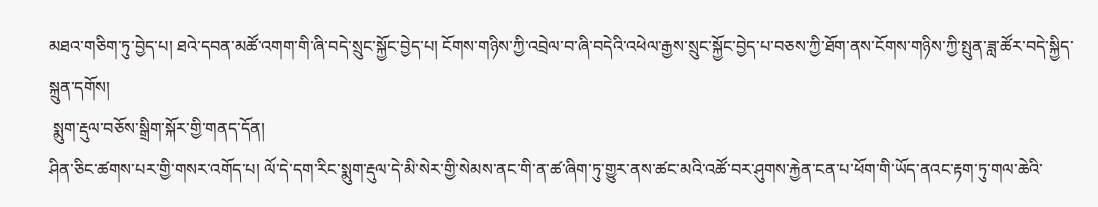མཐའ་གཅིག་ཏུ་བྱེད་པ། ཐའེ་དབན་མཚོ་འགག་གི་ཞི་བདེ་སྲུང་སྐྱོང་བྱེད་པ། ངོགས་གཉིས་ཀྱི་འབྲེལ་བ་ཞི་བདེའི་འཕེལ་རྒྱས་སྲུང་སྐྱོང་བྱེད་པ་བཅས་ཀྱི་ཐོག་ནས་ངོགས་གཉིས་ཀྱི་སྤུན་ཟླ་ཚོར་བདེ་སྐྱིད་སྐྲུན་དགོས།
 སྨུག་རྡུལ་བཅོས་སྒྲིག་སྐོར་གྱི་གནད་དོན།
ཤིན་ཅིང་ཚགས་པར་གྱི་གསར་འགོད་པ། ལོ་དེ་དག་རིང་སྨུག་རྡུལ་དེ་མི་སེར་གྱི་སེམས་ནང་གི་ན་ཚ་ཞིག་ཏུ་གྱུར་ནས་ཚང་མའི་འཚོ་བར་ཤུགས་རྐྱེན་ངན་པ་ཕོག་གི་ཡོད་ནའང་རྟག་ཏུ་གལ་ཆེའི་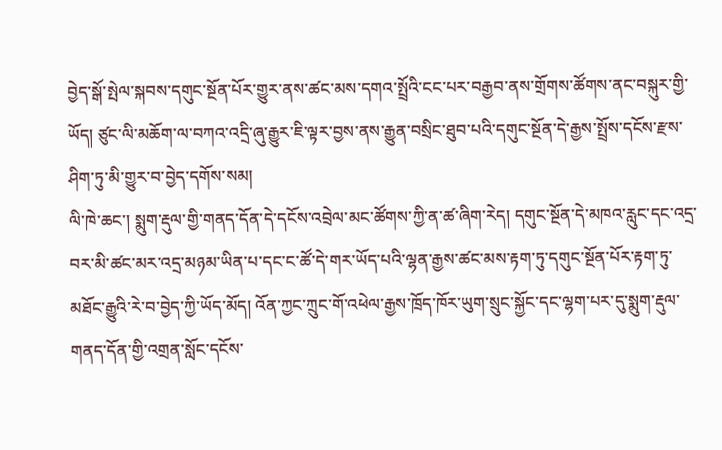བྱེད་སྒོ་སྤེལ་སྐབས་དགུང་སྔོན་པོར་གྱུར་ནས་ཚང་མས་དགའ་སྤྲོའི་ངང་པར་བརྒྱབ་ནས་གྲོགས་ཚོགས་ནང་བསྐུར་གྱི་ཡོད། ཙུང་ལི་མཆོག་ལ་བཀའ་འདྲི་ཞུ་རྒྱུར་ཇི་ལྟར་བྱས་ནས་རྒྱུན་བསྲིང་ཐུབ་པའི་དགུང་སྔོན་དེ་རྒྱས་སྤྲོས་དངོས་རྫས་ཤིག་ཏུ་མི་གྱུར་བ་བྱེད་དགོས་སམ།
ལི་ཁེ་ཆང་། སྨུག་རྡུལ་གྱི་གནད་དོན་དེ་དངོས་འབྲེལ་མང་ཚོགས་ཀྱི་ན་ཚ་ཞིག་རེད། དགུང་སྔོན་དེ་མཁའ་རླུང་དང་འདྲ་བར་མི་ཚང་མར་འདྲ་མཉམ་ཡིན་པ་དང་ང་ཚོ་དེ་གར་ཡོད་པའི་ལྷན་རྒྱས་ཚང་མས་རྟག་ཏུ་དགུང་སྔོན་པོར་རྟག་ཏུ་མཐོང་རྒྱུའི་རེ་བ་བྱེད་ཀྱི་ཡོད་མོད། འོན་ཀྱང་ཀྲུང་གོ་འཕེལ་རྒྱས་ཁྲོད་ཁོར་ཡུག་སྲུང་སྐྱོང་དང་ལྷག་པར་དུ་སྨུག་རྡུལ་གནད་དོན་གྱི་འགྲན་སློང་དངོས་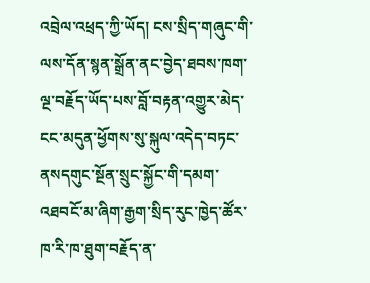འབྲེལ་འཕྲད་ཀྱི་ཡོད། ངས་སྲིད་གཞུང་གི་ལས་དོན་སྙན་སྒྲོན་ནང་བྱེད་ཐབས་ཁག་ལྔ་བརྗོད་ཡོད་པས་བློ་བརྟན་འགྱུར་མེད་ངང་མདུན་ཕྱོགས་སུ་སྐུལ་འདེད་བཏང་ནསདགུང་སྔོན་སྲུང་སྐྱོང་གི་དམག་འཐབངོ་མ་ཞིག་རྒྱག་སྲིད་རུང་ཁྱེད་ཚོར་ཁ་རི་ཁ་ཐུག་བརྗོད་ན་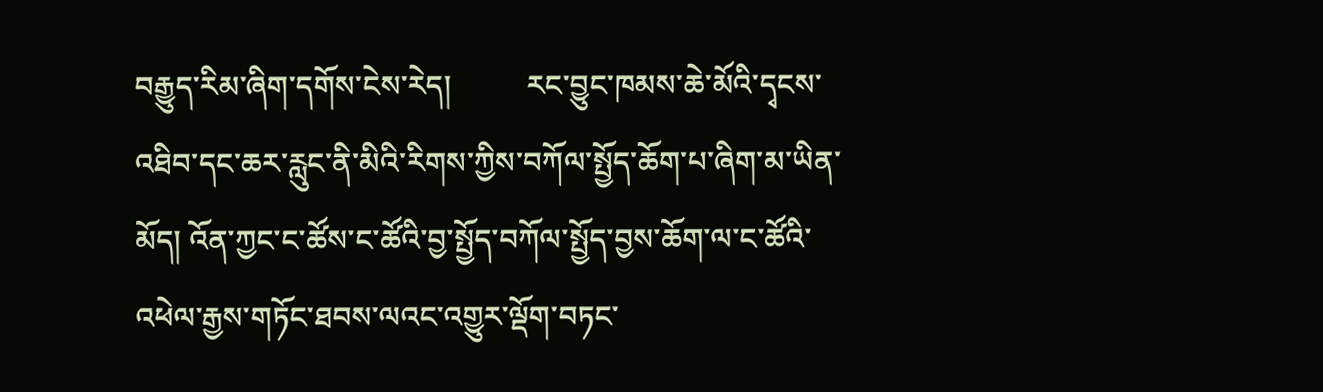བརྒྱུད་རིམ་ཞིག་དགོས་ངེས་རེད།          རང་བྱུང་ཁམས་ཆེ་མོའི་དྭངས་འཐིབ་དང་ཆར་རླུང་ནི་མིའི་རིགས་ཀྱིས་བཀོལ་སྤྱོད་ཆོག་པ་ཞིག་མ་ཡིན་མོད། འོན་ཀྱང་ང་ཚོས་ང་ཚོའི་བྱ་སྤྱོད་བཀོལ་སྤྱོད་བྱས་ཆོག་ལ་ང་ཚོའི་འཕེལ་རྒྱས་གཏོང་ཐབས་ལའང་འགྱུར་ལྡོག་བཏང་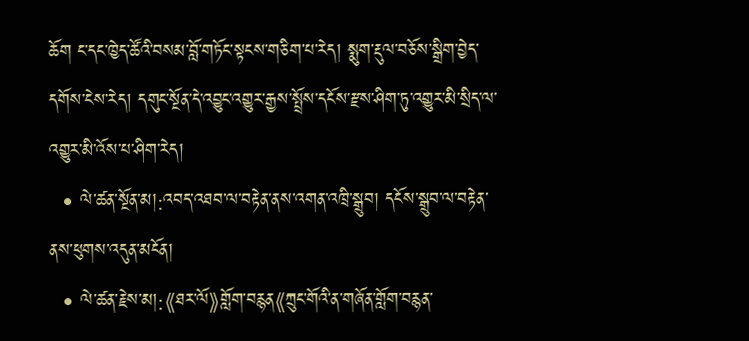ཆོག ང་དང་ཁྱེད་ཚོའི་བསམ་བློ་གཏོང་སྟངས་གཅིག་པ་རེད། སྨུག་རྡུལ་བཅོས་སྒྲིག་བྱེད་དགོས་ངེས་རེད། དགུང་སྔོན་དེ་འབྱུང་འགྱུར་རྒྱས་སྤྲོས་དངོས་རྫས་ཤིག་ཏུ་འགྱུར་མི་སྲིད་ལ་འགྱུར་མི་འོས་པ་ཤིག་རེད།
  • ལེ་ཚན་སྔོན་མ།:འབད་འཐབ་ལ་བརྟེན་ནས་འགན་འཁྲི་སྒྲུབ། དངོས་སྒྲུབ་ལ་བརྟེན་ནས་ཕུགས་འདུན་མངོན།
  • ལེ་ཚན་རྗེས་མ།:《ཐར་ལོ》གློག་བརྙན《ཀྲུང་གོའི་ན་གཞོན་གློག་བརྙན་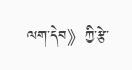ལག་དེབ》ཀྱི་རྩེ་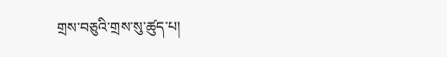གྲས་བཅུའི་གྲས་སུ་ཚུད་པ།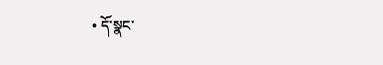• དོ་སྣང་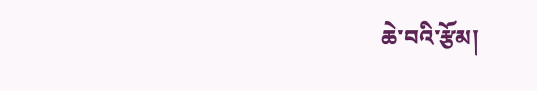ཆེ་བའི་རྩོམ།